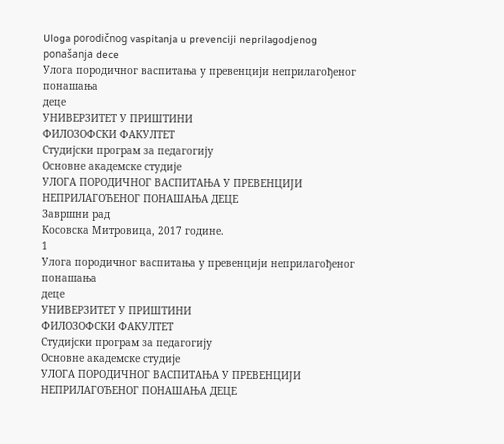Uloga porodičnog vaspitanja u prevenciji neprilagodjenog ponašanja dece
Улога породичног васпитања у превенцији неприлагођеног понашања
деце
УНИВЕРЗИТЕТ У ПРИШТИНИ
ФИЛОЗОФСКИ ФАКУЛТЕТ
Студијски програм за педагогију
Основне академске студије
УЛОГА ПОРОДИЧНОГ ВАСПИТАЊА У ПРЕВЕНЦИЈИ
НЕПРИЛАГОЂЕНОГ ПОНАШАЊА ДЕЦЕ
Завршни рад
Косовска Митровица, 2017 године.
1
Улога породичног васпитања у превенцији неприлагођеног понашања
деце
УНИВЕРЗИТЕТ У ПРИШТИНИ
ФИЛОЗОФСКИ ФАКУЛТЕТ
Студијски програм за педагогију
Основне академске студије
УЛОГА ПОРОДИЧНОГ ВАСПИТАЊА У ПРЕВЕНЦИЈИ
НЕПРИЛАГОЂЕНОГ ПОНАШАЊА ДЕЦЕ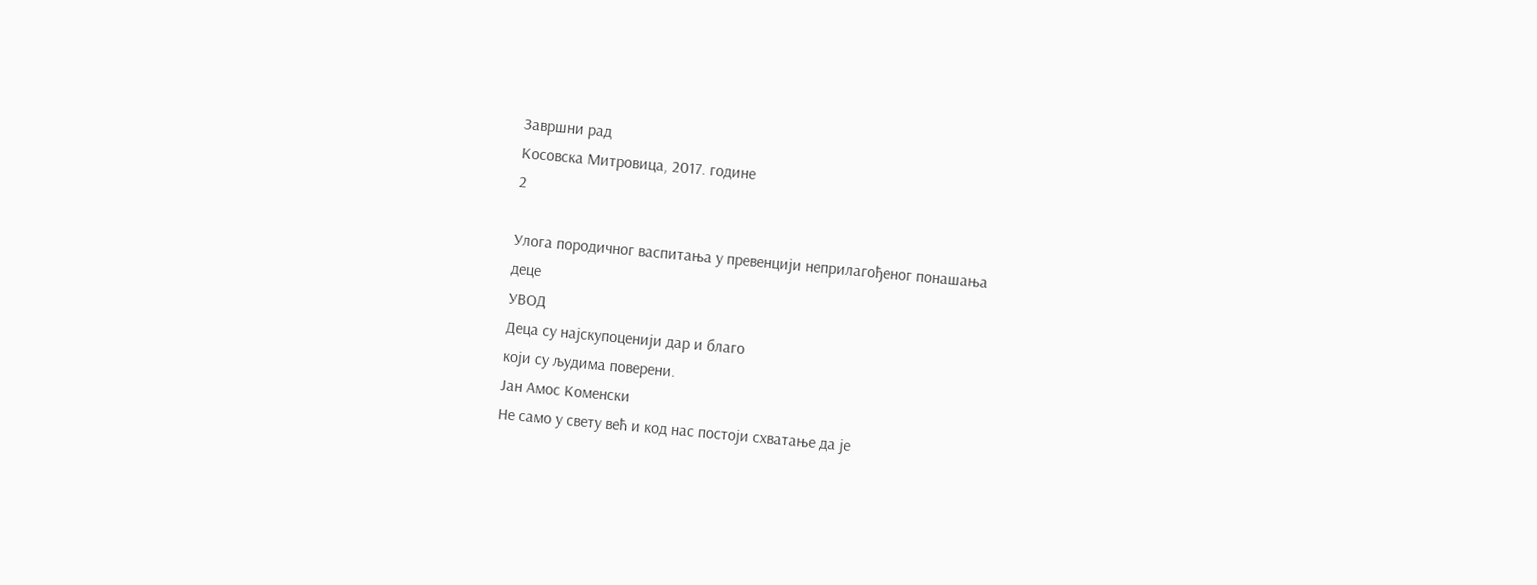Завршни рад
Косовска Митровица, 2017. године
2

Улога породичног васпитања у превенцији неприлагођеног понашања
деце
УВОД
Деца су најскупоценији дар и благо
који су људима поверени.
Јан Амос Коменски
Не само у свету већ и код нас постоји схватање да је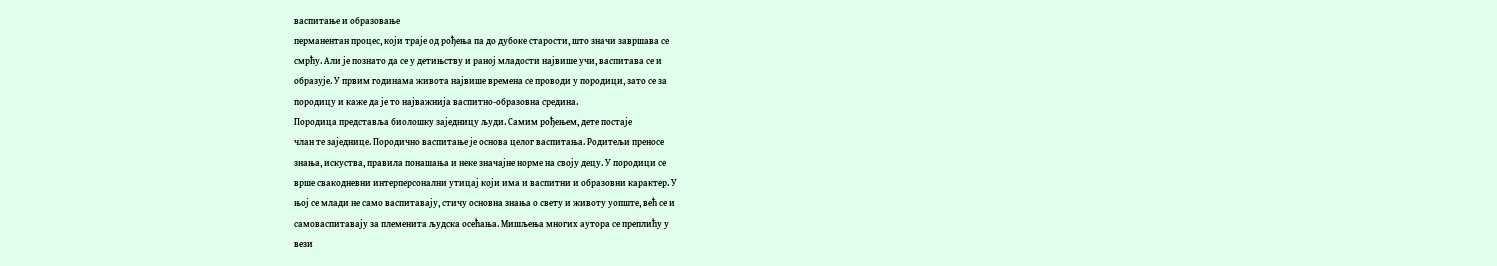васпитање и образовање
перманентан процес, који траје од рођења па до дубоке старости, што значи завршава се
смрћу. Али је познато да се у детињству и раној младости највише учи, васпитава се и
образује. У првим годинама живота највише времена се проводи у породици, зато се за
породицу и каже да је то најважнија васпитно-образовна средина.
Породица представља биолошку заједницу људи. Самим рођењем, дете постаје
члан те заједнице. Породично васпитање је основа целог васпитања. Родитељи преносе
знања, искуства, правила понашања и неке значајне норме на своју децу. У породици се
врше свакодневни интерперсонални утицај који има и васпитни и образовни карактер. У
њој се млади не само васпитавају, стичу основна знања о свету и животу уопште, већ се и
самоваспитавају за племенита људска осећања. Мишљења многих аутора се преплићу у
вези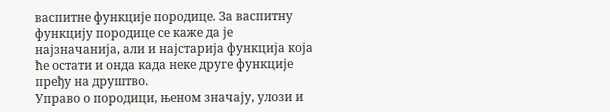васпитне функције породице. За васпитну функцију породице се каже да је
најзначанија, али и најстарија функција која ће остати и онда када неке друге функције
пређу на друштво.
Управо о породици, њеном значају, улози и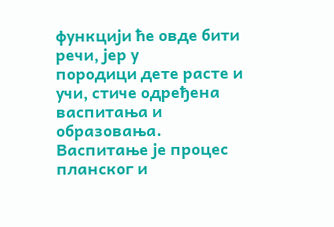функцији ће овде бити речи, јер у
породици дете расте и учи, стиче одређена васпитања и образовања. Васпитање је процес
планског и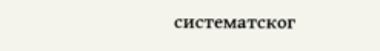систематског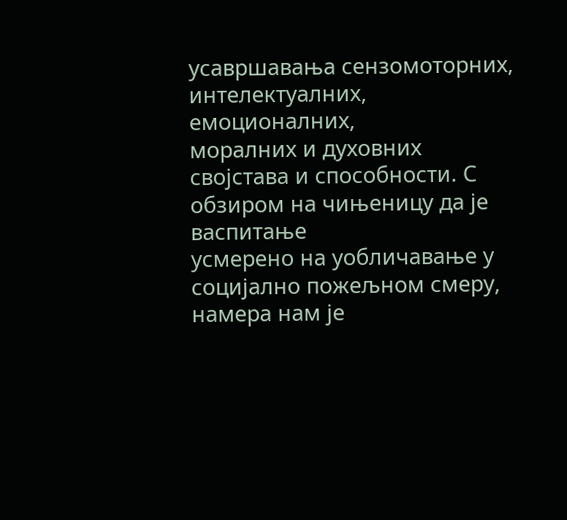усавршавања сензомоторних, интелектуалних, емоционалних,
моралних и духовних својстава и способности. С обзиром на чињеницу да је васпитање
усмерено на уобличавање у социјално пожељном смеру, намера нам је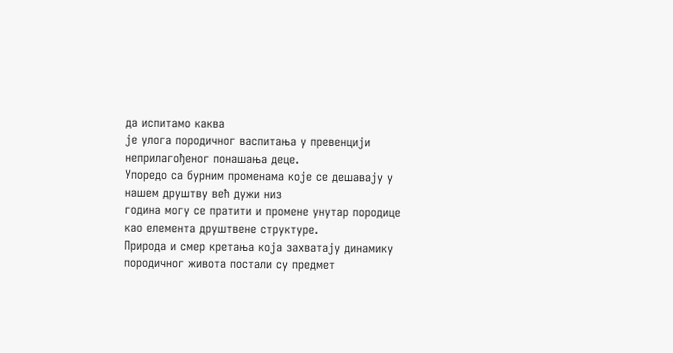да испитамо каква
је улога породичног васпитања у превенцији неприлагођеног понашања деце.
Упоредо са бурним променама које се дешавају у нашем друштву већ дужи низ
година могу се пратити и промене унутар породице као елемента друштвене структуре.
Природа и смер кретања која захватају динамику породичног живота постали су предмет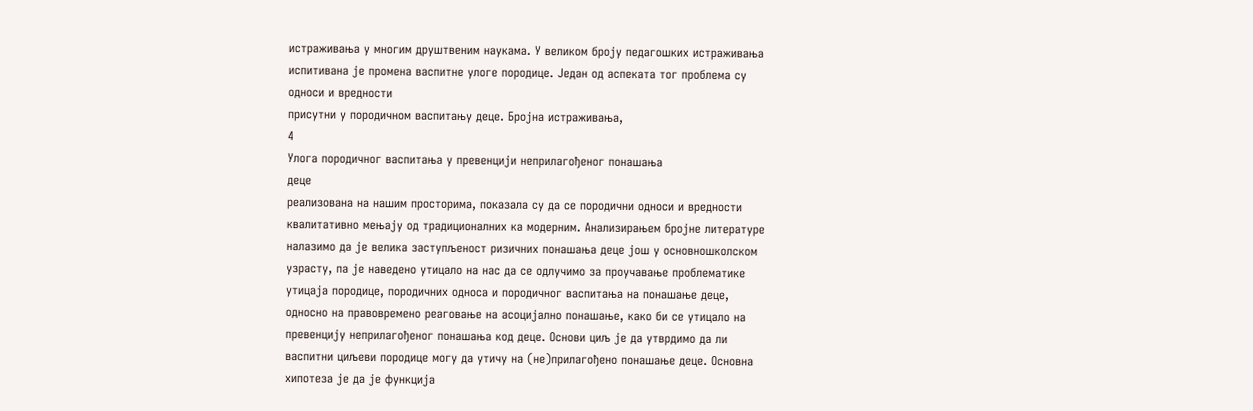истраживања у многим друштвеним наукама. У великом броју педагошких истраживања
испитивана је промена васпитне улоге породице. Један од аспеката тог проблема су
односи и вредности
присутни у породичном васпитању деце. Бројна истраживања,
4
Улога породичног васпитања у превенцији неприлагођеног понашања
деце
реализована на нашим просторима, показала су да се породични односи и вредности
квалитативно мењају од традиционалних ка модерним. Анализирањем бројне литературе
налазимо да је велика заступљеност ризичних понашања деце још у основношколском
узрасту, па је наведено утицало на нас да се одлучимо за проучавање проблематике
утицаја породице, породичних односа и породичног васпитања на понашање деце,
односно на правовремено реаговање на асоцијално понашање, како би се утицало на
превенцију неприлагођеног понашања код деце. Основи циљ је да утврдимо да ли
васпитни циљеви породице могу да утичу на (не)прилагођено понашање деце. Основна
хипотеза је да је функција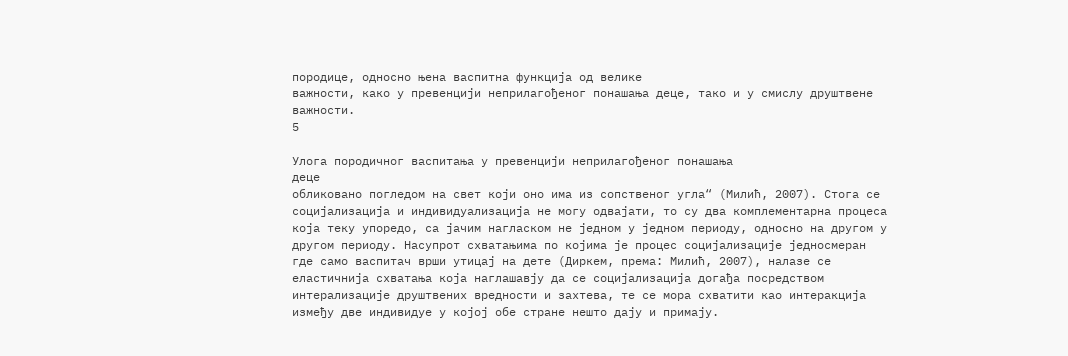породице, односно њена васпитна функција од велике
важности, како у превенцији неприлагођеног понашања деце, тако и у смислу друштвене
важности.
5

Улога породичног васпитања у превенцији неприлагођеног понашања
деце
обликовано погледом на свет који оно има из сопственог угла“ (Милић, 2007). Стога се
социјализација и индивидуализација не могу одвајати, то су два комплементарна процеса
која теку упоредо, са јачим нагласком не једном у једном периоду, односно на другом у
другом периоду. Насупрот схватањима по којима је процес социјализације једносмеран
где само васпитач врши утицај на дете (Диркем, према: Милић, 2007), налазе се
еластичнија схватања која наглашавју да се социјализација догађа посредством
интерализације друштвених вредности и захтева, те се мора схватити као интеракција
између две индивидуе у којој обе стране нешто дају и примају.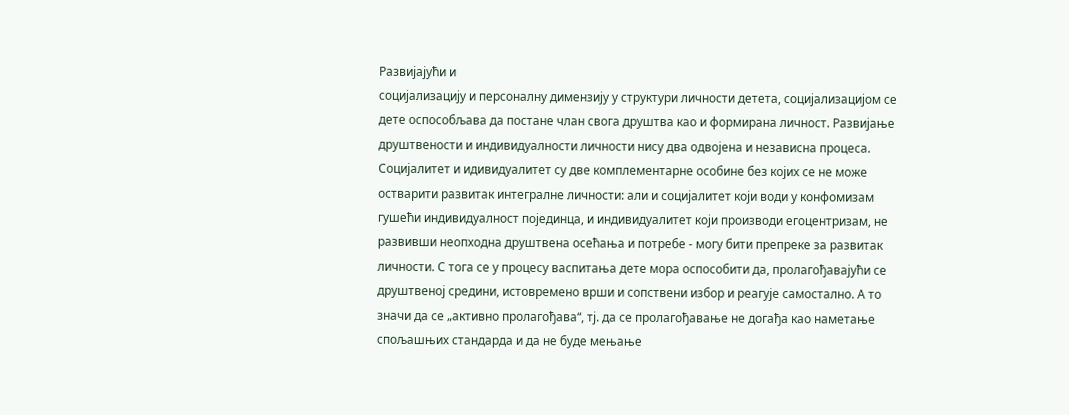Развијајући и
социјализацију и персоналну димензију у структури личности детета, социјализацијом се
дете оспособљава да постане члан свога друштва као и формирана личност. Развијање
друштвености и индивидуалности личности нису два одвојена и независна процеса.
Социјалитет и идивидуалитет су две комплементарне особине без којих се не може
остварити развитак интегралне личности: али и социјалитет који води у конфомизам
гушећи индивидуалност појединца, и индивидуалитет који производи егоцентризам, не
развивши неопходна друштвена осећања и потребе - могу бити препреке за развитак
личности. С тога се у процесу васпитања дете мора оспособити да, пролагођавајући се
друштвеној средини, истовремено врши и сопствени избор и реагује самостално. А то
значи да се „активно пролагођава“, тј. да се пролагођавање не догађа као наметање
спољашњих стандарда и да не буде мењање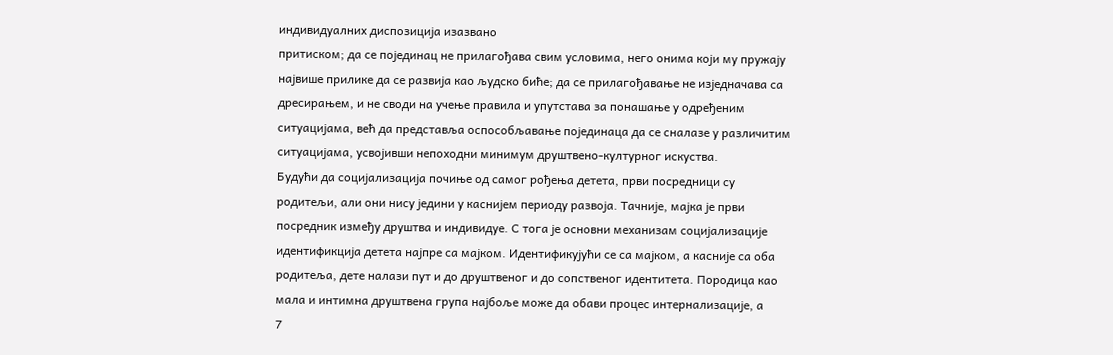индивидуалних диспозиција изазвано
притиском; да се појединац не прилагођава свим условима, него онима који му пружају
највише прилике да се развија као људско биће; да се прилагођавање не изједначава са
дресирањем, и не своди на учење правила и упутстава за понашање у одређеним
ситуацијама, већ да представља оспособљавање појединаца да се сналазе у различитим
ситуацијама, усвојивши непоходни минимум друштвено-културног искуства.
Будући да социјализација почиње од самог рођења детета, први посредници су
родитељи, али они нису једини у каснијем периоду развоја. Тачније, мајка је први
посредник између друштва и индивидуе. С тога је основни механизам социјализације
идентификција детета најпре са мајком. Идентификујући се са мајком, а касније са оба
родитеља, дете налази пут и до друштвеног и до сопственог идентитета. Породица као
мала и интимна друштвена група најбоље може да обави процес интернализације, а
7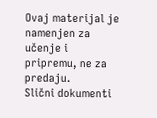Ovaj materijal je namenjen za učenje i pripremu, ne za predaju.
Slični dokumenti